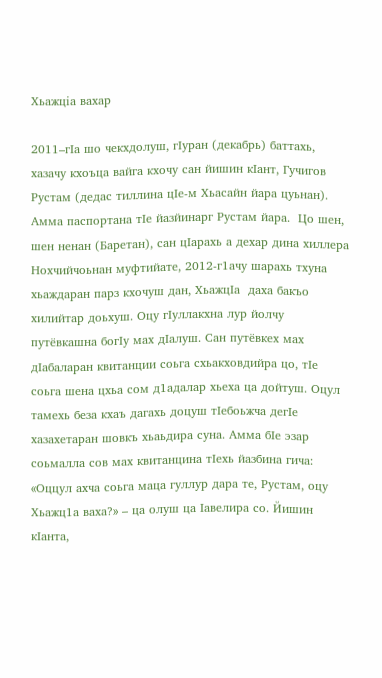Хьажцiа вахар

2011–гIа шо чекхдолуш, гIуран (декабрь) баттахь, хазачу кхоъца вайга кхочу сан йишин кIант, Гучигов Рустам (дедас тиллина цIе-м Хьасайн йара цуьнан). Амма паспортана тIе йазйинарг Рустам йара.  Цо шен, шен ненан (Баретан), сан цIарахь а дехар дина хиллера Нохчийчоьнан муфтийате, 2012-г1ачу шарахь тхуна хьаждаран парз кхочуш дан, ХьажцIа  даха бакъо хилийтар доьхуш. Оцу гIуллакхна лур йолчу путёвкашна богIу мах дIалуш. Сан путёвкех мах дIабаларан квитанции соьга схьакховдийра цо, тIе соьга шена цхьа сом д1адалар хьеха ца дойтуш. Оцул тамехь беза кхаъ дагахь доцуш тIебоьжча дегIе хазахетаран шовкъ хьаьдира суна. Амма бIе эзар соьмалла сов мах квитанцина тIехь йазбина гича: «Оццул ахча соьга маца гуллур дара те, Рустам, оцу Хьажц1а ваха?» – ца олуш ца Iавелира со. Йишин кIанта,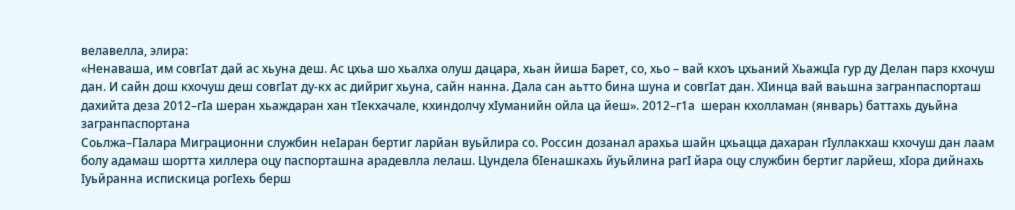велавелла, элира:
«Ненаваша, им совгIат дай ас хьуна деш. Ас цхьа шо хьалха олуш дацара, хьан йиша Барет, со, хьо – вай кхоъ цхьаний ХьажцIа гур ду Делан парз кхочуш дан. И сайн дош кхочуш деш совгIат ду-кх ас дийриг хьуна, сайн нанна. Дала сан аьтто бина шуна и совгIат дан. ХIинца вай ваьшна загранпаспорташ дахийта деза 2012–гIа шеран хьаждаран хан тIекхачале, кхиндолчу хIуманийн ойла ца йеш». 2012–г1а  шеран кхолламан (январь) баттахь дуьйна загранпаспортана
Соьлжа–ГIалара Миграционни службин неIаран бертиг ларйан вуьйлира со. Россин дозанал арахьа шайн цхьацца дахаран гIуллакхаш кхочуш дан лаам болу адамаш шортта хиллера оцу паспорташна арадевлла лелаш. Цундела бIенашкахь йуьйлина рагI йара оцу службин бертиг ларйеш, хIора дийнахь Iуьйранна испискица рогIехь берш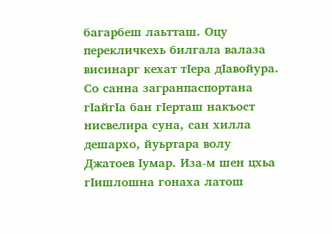багарбеш лаьтташ. Оцу перекличкехь билгала валаза висинарг кехат тIера дIавойура. Со санна загранпаспортана гIайгIа бан гIерташ накъост нисвелира суна, сан хилла дешархо, йуьртара волу Джатоев Iумар. Иза-м шен цхьа гIишлошна гонаха латош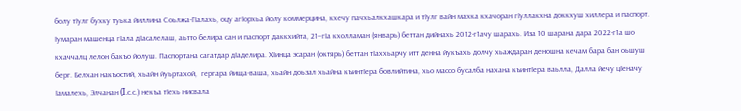болу тIулг бухку туька йиллина Соьлжа-ГIалахь, оцу агIорхьа йолу коммерцина, кхечу пачхьалкхашкара и тIулг вайн махка кхачоран гIуллакхна доккхуш хиллера и паспорт. Iумаран машенца гIала дIасалелаш, аьтто белира сан и паспорт даккхийта, 21–гIа кхолламан (январь) беттан дийнахь 2012-г1ачу шарахь. Иза 10 шарана дара 2022-г1а шо кхаччалц лелон бакъо йолуш. Паспортана сагатдар дIаделира. ХIинца эсаран (октярь) беттан тIаххьарчу итт денна йукъахь долчу хьаждаран деношна кечам бара бан оьшуш берг. Белхан накъостий, хьайн йуьртахой,  гергара йища-ваша, хьайн доьзал хьайна къинтIера бовлийтина, хьо массо бусалба нахана къинтIера ваьлла, Далла йечу цIеначу Iамалехь, Элчанан (I.с.с.) некъа тIехь нисвала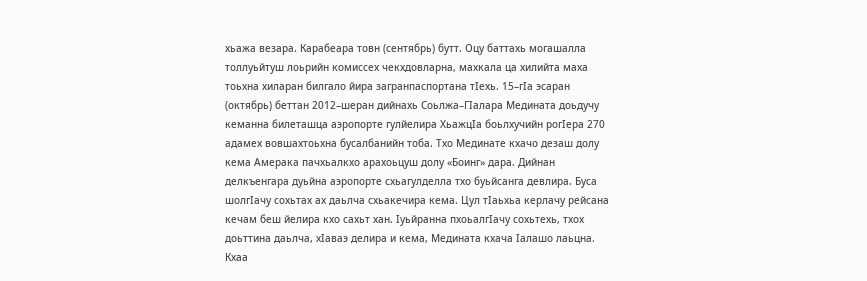хьажа везара. Карабеара товн (сентябрь) бутт. Оцу баттахь могашалла толлуьйтуш лоьрийн комиссех чекхдовларна, махкала ца хилийта маха тоьхна хиларан билгало йира загранпаспортана тIехь. 15–гIа эсаран (октябрь) беттан 2012–шеран дийнахь Соьлжа–ГIалара Медината доьдучу кеманна билеташца аэропорте гулйелира ХьажцIа боьлхучийн рогIера 270 адамех вовшахтоьхна бусалбанийн тоба. Тхо Мединате кхачо дезаш долу кема Амерака пачхьалкхо арахоьцуш долу «Боинг» дара. Дийнан делкъенгара дуьйна аэропорте схьагулделла тхо буьйсанга девлира. Буса шолгIачу сохьтах ах даьлча схьакечира кема. Цул тIаьхьа керлачу рейсана кечам беш йелира кхо сахьт хан. Iуьйранна пхоьалгIачу сохьтехь, тхох доьттина даьлча, хIаваэ делира и кема, Медината кхача Iалашо лаьцна. Кхаа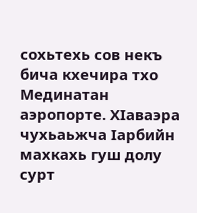сохьтехь сов некъ бича кхечира тхо Мединатан аэропорте. ХIаваэра чухьаьжча Iарбийн махкахь гуш долу сурт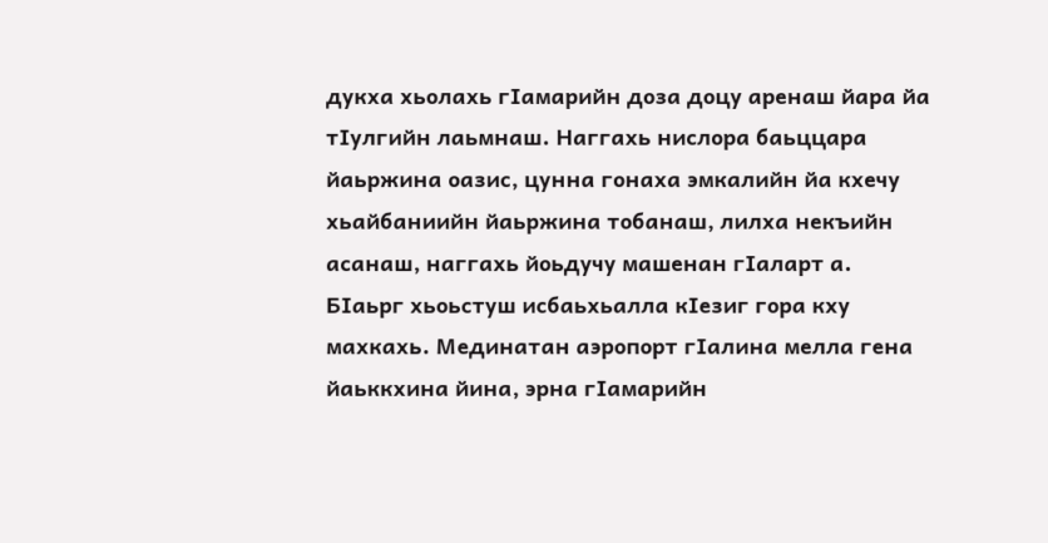дукха хьолахь гIамарийн доза доцу аренаш йара йа тIулгийн лаьмнаш. Наггахь нислора баьццара йаьржина оазис, цунна гонаха эмкалийн йа кхечу хьайбаниийн йаьржина тобанаш, лилха некъийн асанаш, наггахь йоьдучу машенан гIаларт а. БIаьрг хьоьстуш исбаьхьалла кIезиг гора кху махкахь. Мединатан аэропорт гIалина мелла гена йаьккхина йина, эрна гIамарийн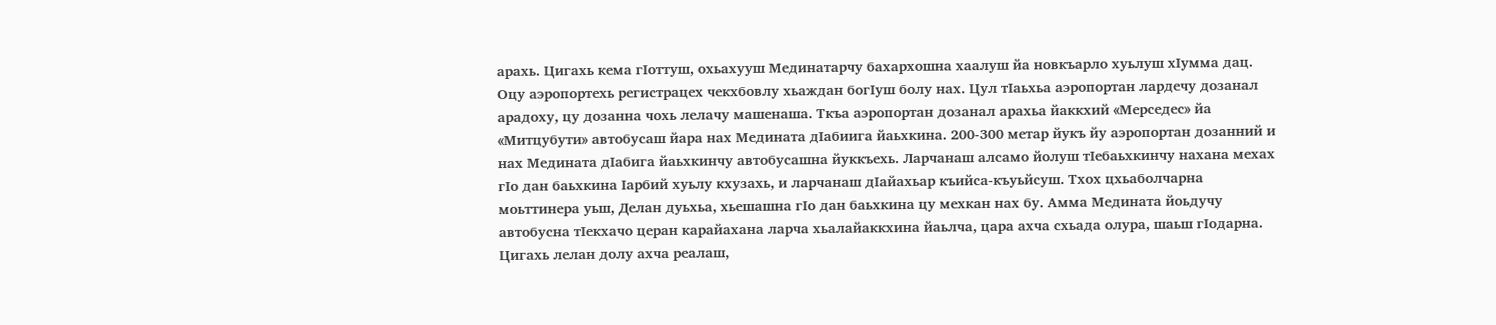арахь. Цигахь кема гIоттуш, охьахууш Мединатарчу бахархошна хаалуш йа новкъарло хуьлуш хIумма дац. Оцу аэропортехь регистрацех чекхбовлу хьаждан богIуш болу нах. Цул тIаьхьа аэропортан лардечу дозанал арадоху, цу дозанна чохь лелачу машенаша. Ткъа аэропортан дозанал арахьа йаккхий «Мерседес» йа «Митцубути» автобусаш йара нах Медината дIабиига йаьхкина. 200-300 метар йукъ йу аэропортан дозанний и нах Медината дIабига йаьхкинчу автобусашна йуккъехь. Ларчанаш алсамо йолуш тIебаьхкинчу нахана мехах гIо дан баьхкина Iарбий хуьлу кхузахь, и ларчанаш дIайахьар къийса-къуьйсуш. Тхох цхьаболчарна моьттинера уьш, Делан дуьхьа, хьешашна гIо дан баьхкина цу мехкан нах бу. Амма Медината йоьдучу автобусна тIекхачо церан карайахана ларча хьалайаккхина йаьлча, цара ахча схьада олура, шаьш гIодарна. Цигахь лелан долу ахча реалаш,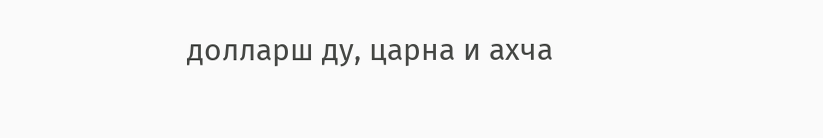долларш ду, царна и ахча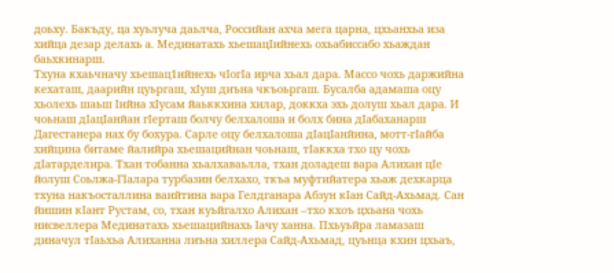доьху. Бакъду, ца хуьлуча даьлча, Российан ахча мега царна, цхьанхьа иза хийца дезар делахь а. Мединатахь хьешацIийнехь охьабиссабо хьаждан баьхкинарш.
Тхуна кхаьчначу хьешац1ийнехь чIогIа ирча хьал дара. Массо чохь даржийна кехаташ, даарийн цуьргаш, хIуш диъна чкъоьргаш. Бусалба адамаша оцу хьолехь шаьш Iийна хIусам йаьккхина хилар, доккха эхь долуш хьал дара. И чоьнаш дIацIанйан гIерташ болчу белхалоша и болх бина дIабаханарш Дагестанера нах бу бохура. Сарле оцу белхалоша дIацIанйина, мотт-гIайба хийцина битаме йалийра хьешацийнан чоьнаш, тIаккха тхо цу чохь дIатарделира. Тхан тобанна хьалхаваьлла, тхан доладеш вара Алихан цIе йолуш Соьлжа-ГIалара турбазин белхахо, ткъа муфтийатера хьаж дехкарца тхуна накъосталлина ваийтина вара Гелдганара Абзун кIан Сайд-Ахьмад. Сан йишин кIант Рустам, со, тхан куьйгалхо Алихан –тхо кхоъ цхьана чохь нисвеллера Мединатахь хьешацийнахь Iачу ханна. Пхьуьйра ламазаш диначул тIаьхьа Алиханна лиъна хиллера Сайд-Ахьмад, цуьнца кхин цхьаъ,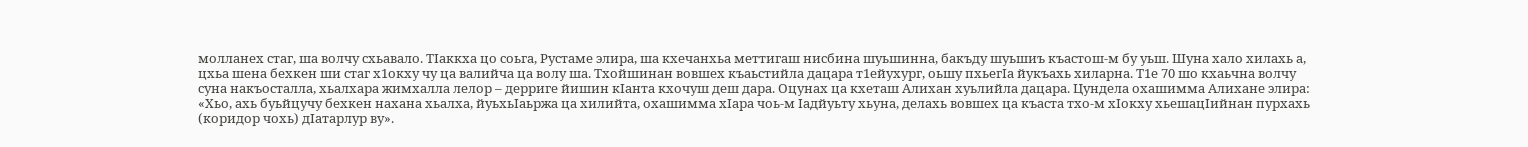молланех стаг, ша волчу схьавало. ТIаккха цо соьга, Рустаме элира, ша кхечанхьа меттигаш нисбина шуьшинна, бакъду шуьшиъ къастош-м бу уьш. Шуна хало хилахь а, цхьа шена бехкен ши стаг х1окху чу ца валийча ца волу ша. Тхойшинан вовшех къаьстийла дацара т1ейухург, оьшу пхьегIа йукъахь хиларна. Т1е 70 шо кхаьчна волчу суна накъосталла, хьалхара жимхалла лелор – дерриге йишин кIанта кхочуш деш дара. Оцунах ца кхеташ Алихан хуьлийла дацара. Цундела охашимма Алихане элира: «Хьо, ахь буьйцучу бехкен нахана хьалха, йуьхьIаьржа ца хилийта, охашимма хIара чоь-м Iадйуьту хьуна, делахь вовшех ца къаста тхо-м хIокху хьешацIийнан пурхахь (коридор чохь) дIатарлур ву».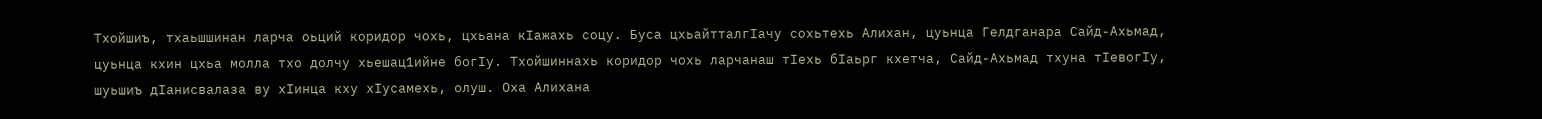Тхойшиъ, тхаьшшинан ларча оьций коридор чохь, цхьана кIажахь соцу. Буса цхьайтталгIачу сохьтехь Алихан, цуьнца Гелдганара Сайд-Ахьмад, цуьнца кхин цхьа молла тхо долчу хьешац1ийне богIу. Тхойшиннахь коридор чохь ларчанаш тIехь бIаьрг кхетча, Сайд-Ахьмад тхуна тIевогIу, шуьшиъ дIанисвалаза ву хIинца кху хIусамехь, олуш. Оха Алихана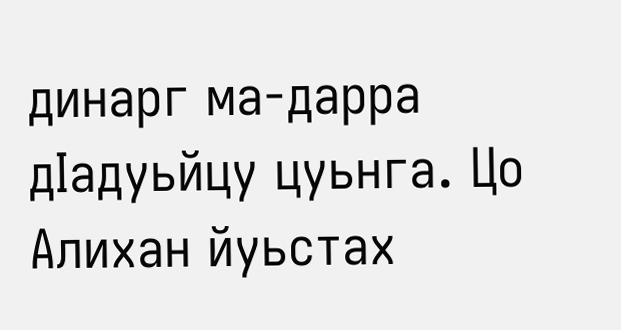динарг ма-дарра дIадуьйцу цуьнга. Цо Алихан йуьстах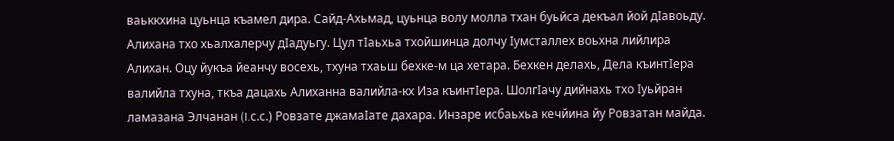ваьккхина цуьнца къамел дира. Сайд-Ахьмад, цуьнца волу молла тхан буьйса декъал йой дIавоьду. Алихана тхо хьалхалерчу дIадуьгу. Цул тIаьхьа тхойшинца долчу Iумсталлех воьхна лийлира Алихан. Оцу йукъа йеанчу восехь, тхуна тхаьш бехке-м ца хетара. Бехкен делахь, Дела къинтIера валийла тхуна, ткъа дацахь Алиханна валийла-кх Иза къинтIера. ШолгIачу дийнахь тхо Iуьйран ламазана Элчанан (I.с.с.) Ровзате джамаIате дахара. Инзаре исбаьхьа кечйина йу Ровзатан майда.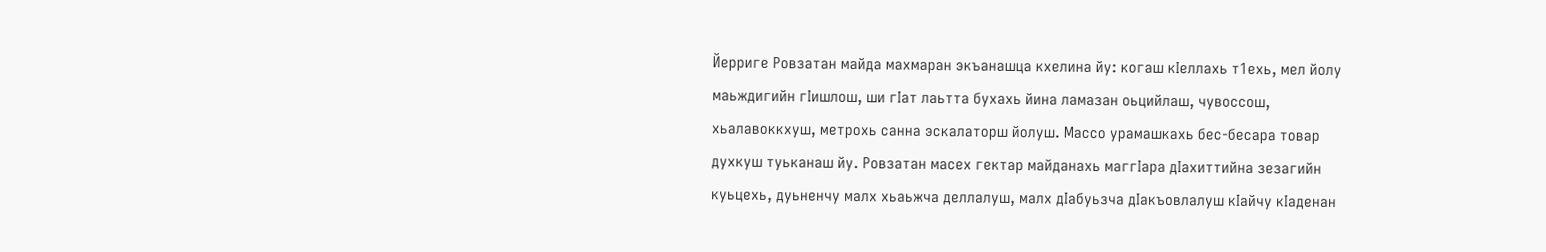Йерриге Ровзатан майда махмаран экъанашца кхелина йу: когаш кIеллахь т1ехь, мел йолу маьждигийн гIишлош, ши гIат лаьтта бухахь йина ламазан оьцийлаш, чувоссош, хьалавоккхуш, метрохь санна эскалаторш йолуш. Массо урамашкахь бес-бесара товар духкуш туьканаш йу. Ровзатан масех гектар майданахь маггIара дIахиттийна зезагийн куьцехь, дуьненчу малх хьаьжча деллалуш, малх дIабуьзча дIакъовлалуш кIайчу кIаденан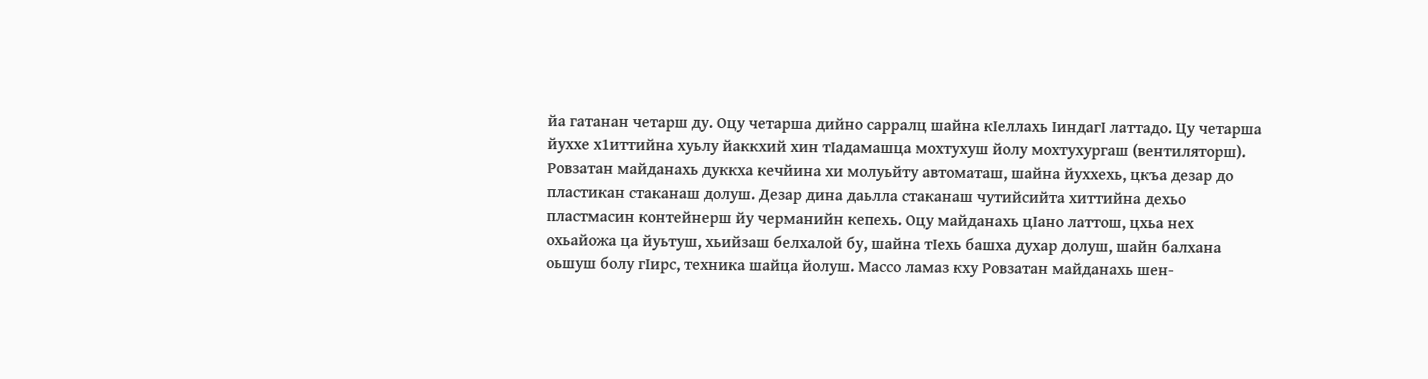йа гатанан четарш ду. Оцу четарша дийно сарралц шайна кIеллахь IиндагI латтадо. Цу четарша йуххе х1иттийна хуьлу йаккхий хин тIадамашца мохтухуш йолу мохтухургаш (вентиляторш). Ровзатан майданахь дуккха кечйина хи молуьйту автоматаш, шайна йуххехь, цкъа дезар до пластикан стаканаш долуш. Дезар дина даьлла стаканаш чутийсийта хиттийна дехьо пластмасин контейнерш йу черманийн кепехь. Оцу майданахь цIано латтош, цхьа нех охьайожа ца йуьтуш, хьийзаш белхалой бу, шайна тIехь башха духар долуш, шайн балхана оьшуш болу гIирс, техника шайца йолуш. Массо ламаз кху Ровзатан майданахь шен-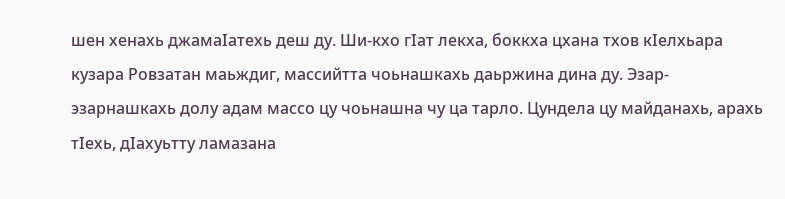шен хенахь джамаIатехь деш ду. Ши-кхо гIат лекха, боккха цхана тхов кIелхьара кузара Ровзатан маьждиг, массийтта чоьнашкахь даьржина дина ду. Эзар-эзарнашкахь долу адам массо цу чоьнашна чу ца тарло. Цундела цу майданахь, арахь тIехь, дIахуьтту ламазана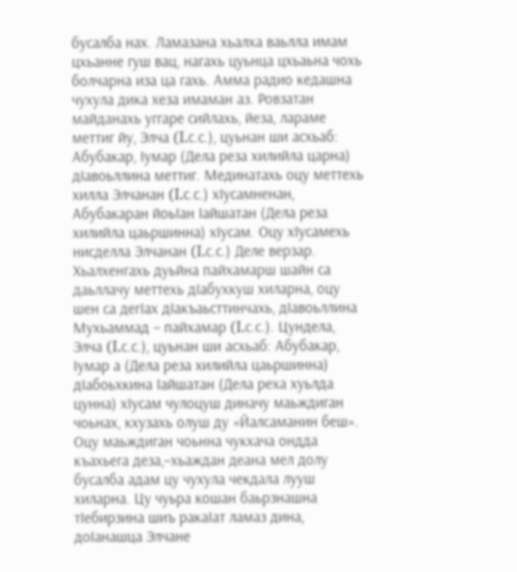бусалба нах. Ламазана хьалха ваьлла имам цхьанне гуш вац, нагахь цуьнца цхьаьна чохь болчарна иза ца гахь. Амма радио кедашна чухула дика хеза имаман аз. Ровзатан майданахь уггаре сийлахь, йеза, лараме меттиг йу, Элча (I.с.с.), цуьнан ши асхьаб: Абубакар, Iумар (Дела реза хилийла царна) дIавоьллина меттиг. Мединатахь оцу меттехь хилла Элчанан (I.с.с.) хIусамненан, Абубакаран йоьIан Iайшатан (Дела реза хилийла цаьршинна) хIусам. Оцу хIусамехь нисделла Элчанан (I.с.с.) Деле верзар. Хьалхенгахь дуьйна пайхамарш шайн са даьллачу меттехь дIабухкуш хиларна, оцу шен са дегIах дIакъаьсттинчахь, дIавоьллина Мухьаммад – пайхамар (I.с.с.). Цундела, Элча (I.с.с.), цуьнан ши асхьаб: Абубакар, Iумар а (Дела реза хилийла цаьршинна) дIабоьхкина Iайшатан (Дела реха хуьлда цунна) хIусам чулоцуш диначу маьждиган чоьнах, кхузахь олуш ду «Йалсаманин беш». Оцу маьждиган чоьнна чукхача ондда къахьега деза,–хьаждан деана мел долу бусалба адам цу чухула чекдала лууш хиларна. Цу чуьра кошан баьрзнашна тIебирзина шиъ ракаIат ламаз дина, доIанашца Элчане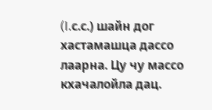(I.с.с.) шайн дог хастамашца дассо лаарна. Цу чу массо кхачалойла дац.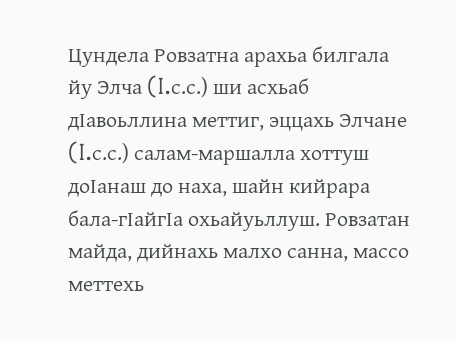Цундела Ровзатна арахьа билгала йу Элча (I.с.с.) ши асхьаб дIавоьллина меттиг, эццахь Элчане (I.с.с.) салам-маршалла хоттуш доIанаш до наха, шайн кийрара бала-гIайгIа охьайуьллуш. Ровзатан майда, дийнахь малхо санна, массо меттехь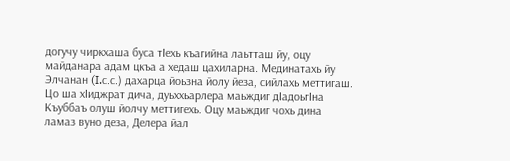догучу чиркхаша буса тIехь къагийна лаьтташ йу, оцу майданара адам цкъа а хедаш цахиларна. Мединатахь йу Элчанан (I.с.с.) дахарца йоьзна йолу йеза, сийлахь меттигаш. Цо ша хIиджрат дича, дуьххьарлера маьждиг дIадоьгIна Къуббаъ олуш йолчу меттигехь. Оцу маьждиг чохь дина ламаз вуно деза, Делера йал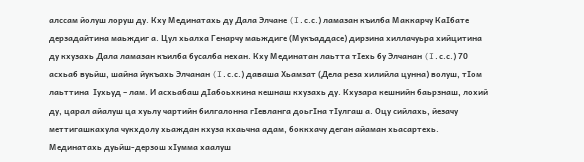алссам йолуш лоруш ду. Кху Мединатахь ду Дала Элчане (I.с.с.) ламазан къилба Маккарчу КаIбате дерзадайтина маьждиг а. Цул хьалха Генарчу маьждиге (Мукъаддасе) дирзина хиллачуьра хийцитина ду кхузахь Дала ламазан къилба бусалба нехан. Кху Мединатан лаьтта тIехь бу Элчанан (I.с.с.) 70 асхьаб вуьйш, шайна йукъахь Элчанан (I.с.с.) даваша Хьамзат (Дела реза хилийла цунна) волуш, тIом лаьттина  Iухьуд – лам. И асхьабаш дIабоьхкина кешнаш кхузахь ду. Кхузара кешнийн баьрзнаш, лохий ду, царал айалуш ца хуьлу чартийн билгалонна гIевланга доьгIна тIулгаш а. Оцу сийлахь, йезачу меттигашкахула чукхдолу хьаждан кхуза кхаьчна адам, боккхачу деган айаман хьасартехь. Мединатахь дуьйш-дерзош хIумма хаалуш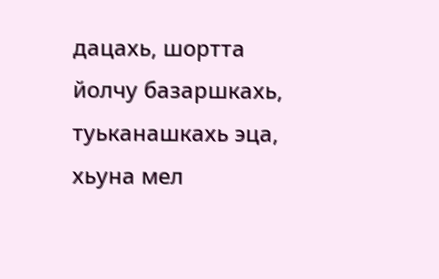дацахь, шортта йолчу базаршкахь, туьканашкахь эца, хьуна мел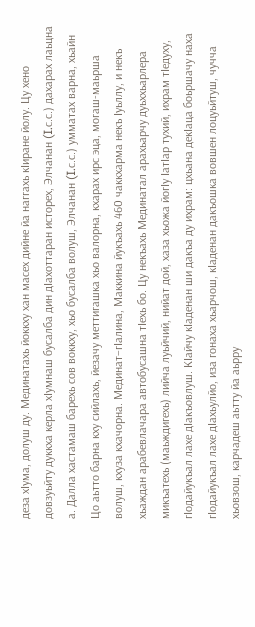деза хIума, долуш ду. Мединатахь йоккху хан масех дийне йа наггахь кIиране йолу. Цу хено довзуьйту дуккха керла хIумнаш бусалба дин дIахоттаран исторех, Элчанан (I.с.с.) дахарах лаьцна а. Далла хастамаш барехь сов воккху, хьо бусалба волуш, Элчанан (I.с.с.) умматах варна, хьайн Цо аьтто барна кху сийлахь, йезачу меттигашка хьо валорна, кхарах ирс эца, могаш-маьрша волуш, кхуза кхачорна. Мединат–гIалина, Маккина йукъахь 460 чаккхарма некъ Iуьллу, и некъ хьаждан арабевлачара автобусашна тIехь бо. Цу некъахь Мединатал арахьарчу дуьххьарлера микъатехь (маьждигехь) лийча луьйчий, нийат дой, хаза хьожа йогIу IатIар тухий, ихрам тIедуху, гIодайукъал лахе дIакъовлуш. КIайчу кIаденан ши дакъа ду ихрам: цхьана декIаца боьршачу наха гIодайукъал лахе дIахьулйо, иза гонаха хьарчош, кIаденан дакъошка вовшен лоцуьйтуш, чучча хьовзош, карчадеш аьтту йа аьрру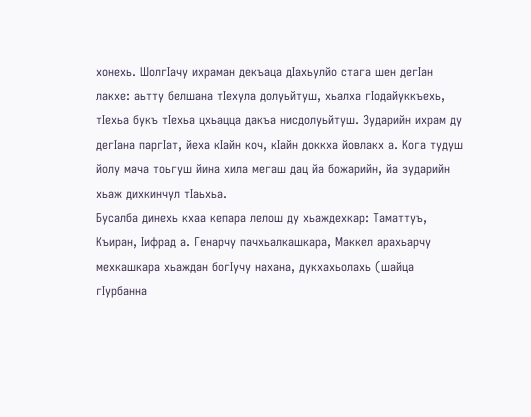хонехь. ШолгIачу ихраман декъаца дIахьулйо стага шен дегIан лакхе: аьтту белшана тIехула долуьйтуш, хьалха гIодайуккъехь, тIехьа букъ тIехьа цхьацца дакъа нисдолуьйтуш. Зударийн ихрам ду дегIана паргIат, йеха кIайн коч, кIайн доккха йовлакх а. Кога тудуш йолу мача тоьгуш йина хила мегаш дац йа божарийн, йа зударийн хьаж дихкинчул тIаьхьа.
Бусалба динехь кхаа кепара лелош ду хьаждехкар: Таматтуъ, Къиран, Iифрад а. Генарчу пачхьалкашкара, Маккел арахьарчу мехкашкара хьаждан богIучу нахана, дукхахьолахь (шайца гIурбанна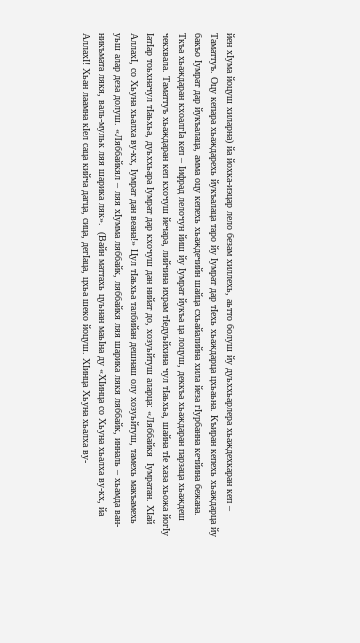йен хIума йоцуш хиларна) йа йохка-иэцар лело безам хиллехь, аьтто болуш йу дуьххьарлера хьаждехкаран кеп – Таматтуъ. Оцу кепара хьаждарехь йукъалаца таро йу Iумрат дар тIехь хьаждарца цхьаьна. Къиран кепехь хьаждарца йу бакъо Iумрат дар йукъалаца, амма оцу кепехь хьаждечийн шайца схьайалийна хила йеза гIурбанна кечйина бежана. Ткъа хьаждаран кхоалгIа кеп – Iифрад лелочун йиш йу Iумрат йукъа ца лоцуш, деккъа хьаждаран парзаца хьаждеш чекхвала. Таматтуъ хьаждаран кеп кхочуш йечара, лийчина ихрам тIедуьйхина чул тIаьхьа, шайна тIе хаза хьожа йогIу IатIар тоьхначул тIаьхьа, дуьххьара Iумрат дар кхочуш дан нийат до, хозуьйтуш аларца: «Ляббайкя  Iумратан. ХIай АллахI, со Хьуна хьалха ву-кх, Iумрат дан веана!» Цул тIаьхьа талбийан дешнаш олу хозуьйтуш, тамехь макъамехь уьш алар деза долуш. «Ляббайкял – ляя хIумма ляббайк, ляббайкя ляя шарика лякя ляббайк, инналь – хьамда ван-никъмата лякя, валь-мульк ляя шарика ляк».  (Вайн маттахь цуьнан маьIна ду «ХIинца со Хьуна хьалха ву-кх, йа АллахI! Хьан лаамна кIел саца кийча дагца, сица, дегIаца, цхьа шеко йоцуш. ХIинца Хьуна хьалха ву-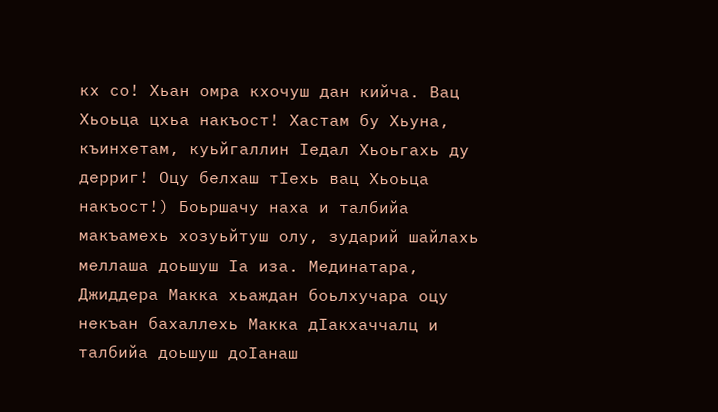кх со! Хьан омра кхочуш дан кийча. Вац Хьоьца цхьа накъост! Хастам бу Хьуна, къинхетам, куьйгаллин Iедал Хьоьгахь ду дерриг! Оцу белхаш тIехь вац Хьоьца накъост!) Боьршачу наха и талбийа макъамехь хозуьйтуш олу, зударий шайлахь меллаша доьшуш Iа иза. Мединатара, Джиддера Макка хьаждан боьлхучара оцу некъан бахаллехь Макка дIакхаччалц и талбийа доьшуш доIанаш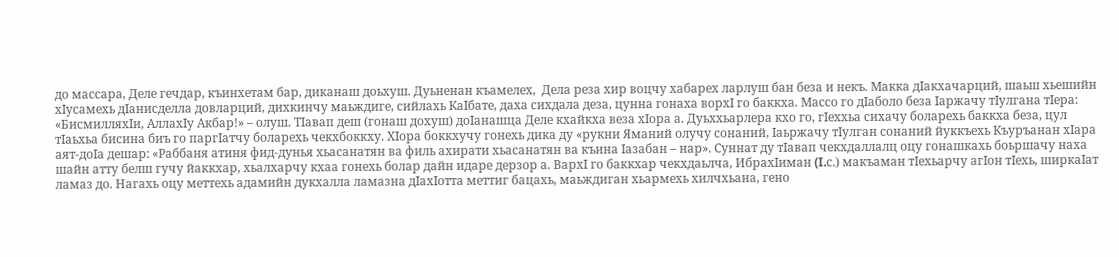до массара, Деле гечдар, къинхетам бар, диканаш доьхуш. Дуьненан къамелех,  Дела реза хир воцчу хабарех ларлуш бан беза и некъ. Макка дIакхачарций, шаьш хьешийн хIусамехь дIанисделла довларций, дихкинчу маьждиге, сийлахь КаIбате, даха сихдала деза, цунна гонаха ворхI го баккха. Массо го дIаболо беза Iаржачу тIулгана тIера: «БисмилляхIи, АллахIу Акбар!» – олуш. ТIавап деш (гонаш дохуш) доIанашца Деле кхайкха веза хIора а. Дуьххьарлера кхо го, гIеххьа сихачу боларехь баккха беза, цул тIаьхьа бисина биъ го паргIатчу боларехь чекхбоккху. ХIора боккхучу гонехь дика ду «рукни Яманий олучу сонаний, Iаьржачу тIулган сонаний йуккъехь Къуръанан хIара аят-доIа дешар: «Раббаня атиня фид-дунья хьасанатян ва филь ахирати хьасанатян ва къина Iазабан – нар». Суннат ду тIавап чекхдаллалц оцу гонашкахь боьршачу наха шайн атту белш гучу йаккхар, хьалхарчу кхаа гонехь болар дайн идаре дерзор а. ВархI го баккхар чекхдаьлча, ИбрахIиман (I.с.) макъаман тIехьарчу агIон тIехь, ширкаIат ламаз до. Нагахь оцу меттехь адамийн дукхалла ламазна дIахIотта меттиг бацахь, маьждиган хьармехь хилчхьана, гено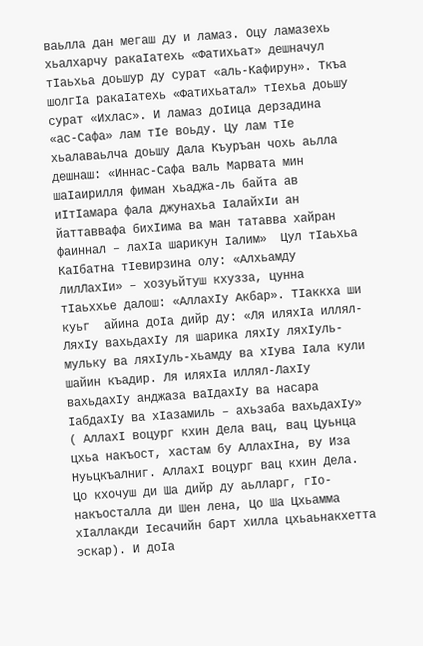ваьлла дан мегаш ду и ламаз. Оцу ламазехь хьалхарчу ракаIатехь «Фатихьат» дешначул тIаьхьа доьшур ду сурат «аль-Кафирун». Ткъа шолгIа ракаIатехь «Фатихьатал» тIехьа доьшу сурат «Ихлас». И ламаз доIица дерзадина «ас-Сафа» лам тIе воьду. Цу лам тIе хьалаваьлча доьшу Дала Къуръан чохь аьлла дешнаш: «Иннас-Сафа валь Марвата мин шаIаирилля фиман хьаджа-ль байта ав иIтIамара фала джунахьа IалайхIи ан йаттаввафа бихIима ва ман татавва хайран фаиннал – лахIа шарикун Iалим»  Цул тIаьхьа КаIбатна тIевирзина олу: «Алхьамду лилЛахIи» – хозуьйтуш кхузза, цунна тIаьххье далош: «АллахIу Акбар». ТIаккха ши куьг  айина доIа дийр ду: «Ля иляхIа иллял-ЛяхIу вахьдахIу ля шарика ляхIу ляхIуль-мульку ва ляхIуль-хьамду ва хIува Iала кули шайин къадир. Ля иляхIа иллял-ЛахIу вахьдахIу анджаза ваIдахIу ва насара IабдахIу ва хIазамиль – ахьзаба вахьдахIу»  ( АллахI воцург кхин Дела вац, вац Цуьнца цхьа накъост, хастам бу АллахIна, ву Иза Нуьцкъалниг. АллахI воцург вац кхин Дела. Цо кхочуш ди Ша дийр ду аьлларг, гIо-накъосталла ди Шен лена, Цо Ша Цхьамма хIаллакди Iесачийн барт хилла цхьаьнакхетта эскар). И доIа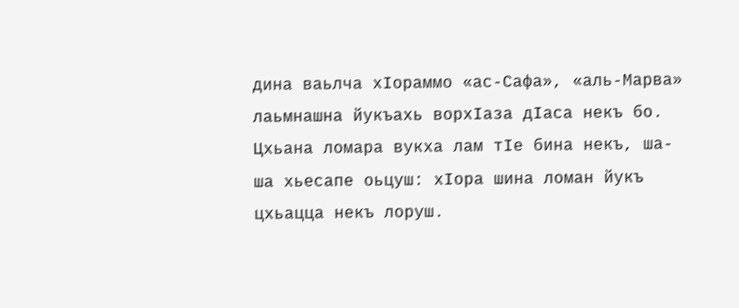дина ваьлча хIораммо «ас-Сафа», «аль-Марва» лаьмнашна йукъахь ворхIаза дIаса некъ бо. Цхьана ломара вукха лам тIе бина некъ, ша-ша хьесапе оьцуш: хIора шина ломан йукъ цхьацца некъ лоруш.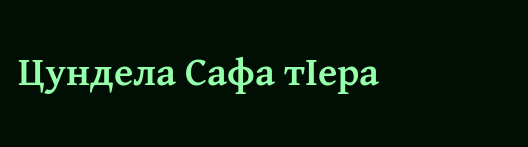Цундела Сафа тIера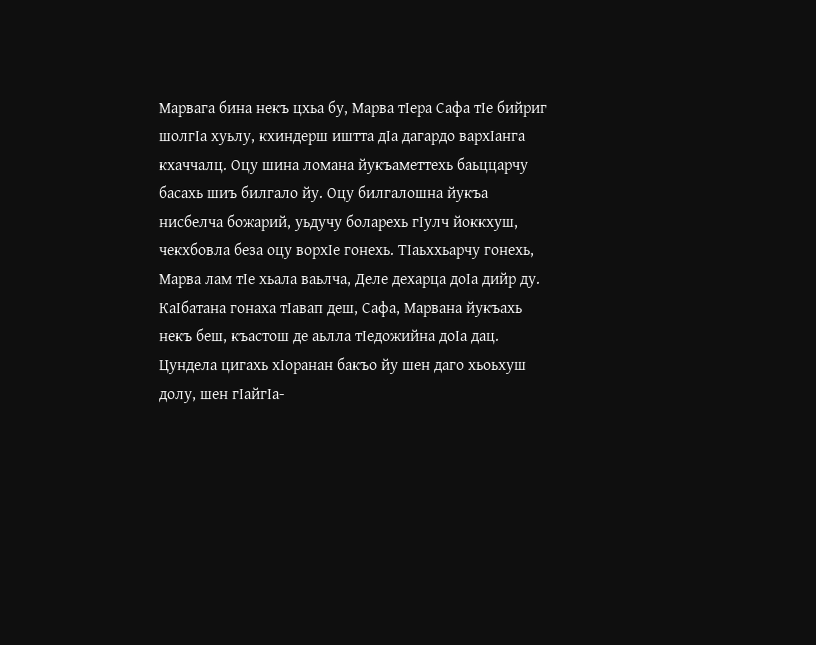Марвага бина некъ цхьа бу, Марва тIера Сафа тIе бийриг шолгIа хуьлу, кхиндерш иштта дIа дагардо вархIанга кхаччалц. Оцу шина ломана йукъаметтехь баьццарчу басахь шиъ билгало йу. Оцу билгалошна йукъа нисбелча божарий, уьдучу боларехь гIулч йоккхуш, чекхбовла беза оцу ворхIе гонехь. ТIаьххьарчу гонехь, Марва лам тIе хьала ваьлча, Деле дехарца доIа дийр ду. КаIбатана гонаха тIавап деш, Сафа, Марвана йукъахь некъ беш, къастош де аьлла тIедожийна доIа дац. Цундела цигахь хIоранан бакъо йу шен даго хьоьхуш долу, шен гIайгIа-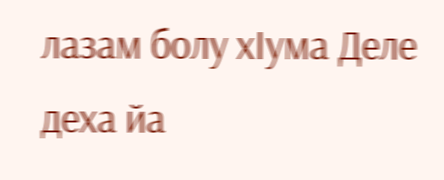лазам болу хIума Деле деха йа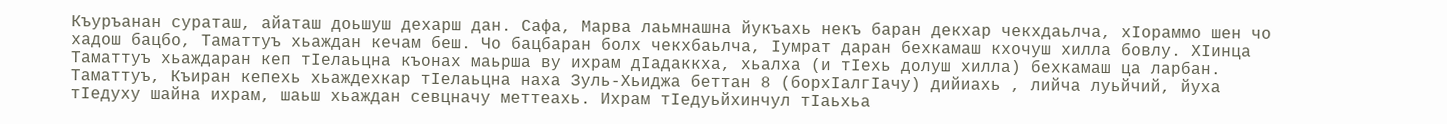Къуръанан сураташ, айаташ доьшуш дехарш дан. Сафа, Марва лаьмнашна йукъахь некъ баран декхар чекхдаьлча, хIораммо шен чо хадош бацбо, Таматтуъ хьаждан кечам беш. Чо бацбаран болх чекхбаьлча, Iумрат даран бехкамаш кхочуш хилла бовлу. ХIинца Таматтуъ хьаждаран кеп тIелаьцна къонах маьрша ву ихрам дIадаккха, хьалха (и тIехь долуш хилла) бехкамаш ца ларбан. Таматтуъ, Къиран кепехь хьаждехкар тIелаьцна наха Зуль-Хьиджа беттан 8 (борхIалгIачу) дийиахь , лийча луьйчий, йуха тIедуху шайна ихрам, шаьш хьаждан севцначу меттеахь. Ихрам тIедуьйхинчул тIаьхьа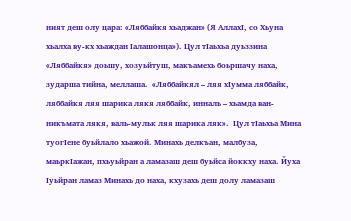ният деш олу цара: «Ляббайкя хьаджан» (Я АллахI, со Хьуна хьалха ву-кх хьаждан Iалашонца»). Цул тIаьхьа дуьззина «Ляббайкя» доьшу, хозуьйтуш, макъамехь боьршачу наха, зударша тийна, меллаша.  «Ляббайкял – ляя хIумма ляббайк, ляббайкя ляя шарика лякя ляббайк, инналь – хьамда ван-никъмата лякя, валь-мульк ляя шарика ляк».  Цул тIаьхьа Мина туогIене буьйлало хьажой. Минахь делкъан, малбуза, маьркIажан, пхьуьйран а ламазаш деш буьйса йоккху наха. Йуха Iуьйран ламаз Минахь до наха, кхузахь деш долу ламазаш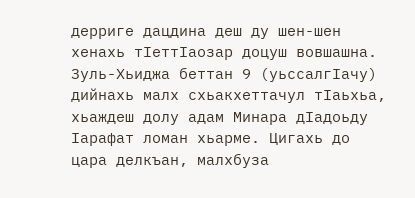дерриге дацдина деш ду шен-шен хенахь тIеттIаозар доцуш вовшашна.
Зуль-Хьиджа беттан 9 (уьссалгIачу) дийнахь малх схьакхеттачул тIаьхьа, хьаждеш долу адам Минара дIадоьду Iарафат ломан хьарме. Цигахь до цара делкъан, малхбуза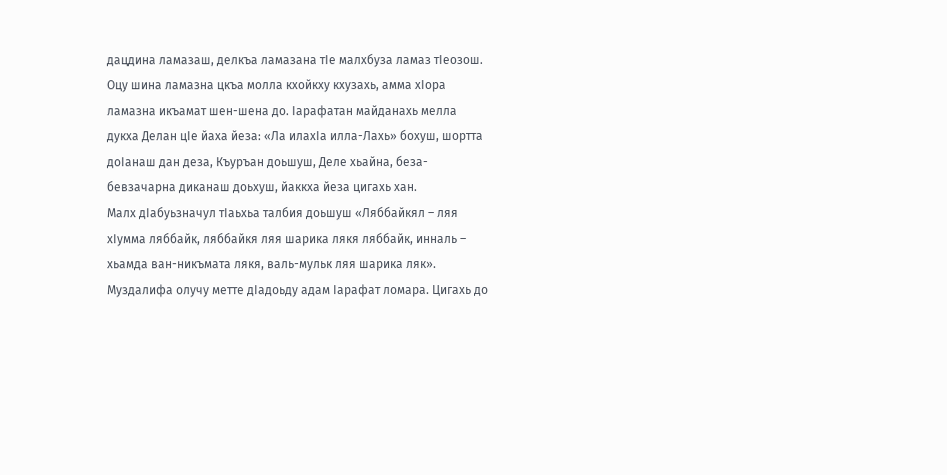дацдина ламазаш, делкъа ламазана тIе малхбуза ламаз тIеозош. Оцу шина ламазна цкъа молла кхойкху кхузахь, амма хIора ламазна икъамат шен-шена до. Iарафатан майданахь мелла дукха Делан цIе йаха йеза: «Ла илахIа илла-Лахь» бохуш, шортта доIанаш дан деза, Къуръан доьшуш, Деле хьайна, беза-бевзачарна диканаш доьхуш, йаккха йеза цигахь хан.
Малх дIабуьзначул тIаьхьа талбия доьшуш «Ляббайкял – ляя хIумма ляббайк, ляббайкя ляя шарика лякя ляббайк, инналь – хьамда ван-никъмата лякя, валь-мульк ляя шарика ляк». Муздалифа олучу метте дIадоьду адам Iарафат ломара. Цигахь до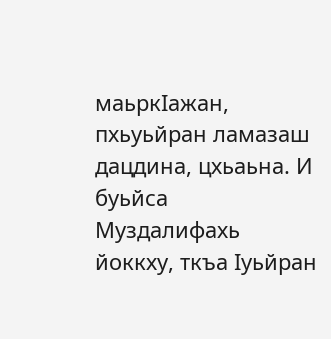маьркIажан, пхьуьйран ламазаш дацдина, цхьаьна. И буьйса Муздалифахь йоккху, ткъа Iуьйран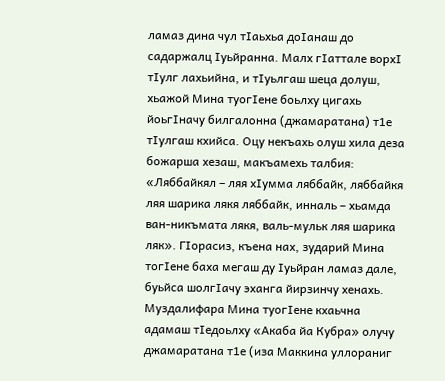ламаз дина чул тIаьхьа доIанаш до садаржалц Iуьйранна. Малх гIаттале ворхI тIулг лахьийна, и тIуьлгаш шеца долуш, хьажой Мина туогIене боьлху цигахь йоьгIначу билгалонна (джамаратана) т1е тIулгаш кхийса. Оцу некъахь олуш хила деза божарша хезаш, макъамехь талбия: «Ляббайкял – ляя хIумма ляббайк, ляббайкя ляя шарика лякя ляббайк, инналь – хьамда ван-никъмата лякя, валь-мульк ляя шарика ляк». ГIорасиз, къена нах, зударий Мина тогIене баха мегаш ду Iуьйран ламаз дале, буьйса шолгIачу эханга йирзинчу хенахь. Муздалифара Мина туогIене кхаьчна адамаш тIедоьлху «Акаба йа Кубра» олучу джамаратана т1е (иза Маккина уллораниг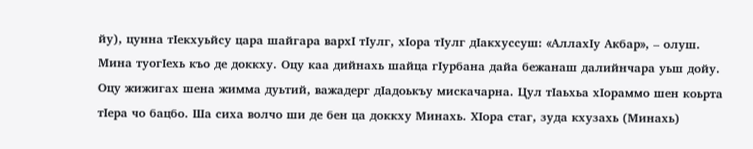йу), цунна тIекхуьйсу цара шайгара вархI тIулг, хIора тIулг дIакхуссуш: «АллахIу Акбар», – олуш. Мина туогIехь къо де доккху. Оцу каа дийнахь шайца гIурбана дайа бежанаш далийнчара уьш дойу. Оцу жижигах шена жимма дуьтий, важадерг дIадоькъу мискачарна. Цул тIаьхьа хIораммо шен коьрта тIера чо бацбо. Ша сиха волчо ши де бен ца доккху Минахь. ХIора стаг, зуда кхузахь (Минахь)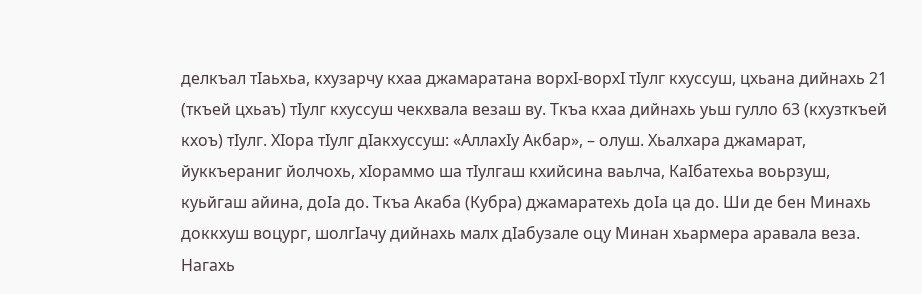делкъал тIаьхьа, кхузарчу кхаа джамаратана ворхI-ворхI тIулг кхуссуш, цхьана дийнахь 21 (ткъей цхьаъ) тIулг кхуссуш чекхвала везаш ву. Ткъа кхаа дийнахь уьш гулло 63 (кхузткъей кхоъ) тIулг. ХIора тIулг дIакхуссуш: «АллахIу Акбар», – олуш. Хьалхара джамарат, йуккъераниг йолчохь, хIораммо ша тIулгаш кхийсина ваьлча, КаIбатехьа воьрзуш, куьйгаш айина, доIа до. Ткъа Акаба (Кубра) джамаратехь доIа ца до. Ши де бен Минахь доккхуш воцург, шолгIачу дийнахь малх дIабузале оцу Минан хьармера аравала веза. Нагахь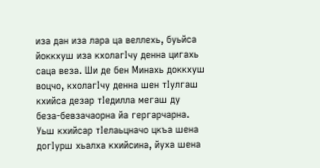иза дан иза лара ца веллехь, буьйса йоккхуш иза кхолагIчу денна цигахь саца веза. Ши де бен Минахь доккхуш воцчо, кхолагIчу денна шен тIулгаш кхийса дезар тIедилла мегаш ду беза-бевзачаорна йа гергарчарна. Уьш кхийсар тIелаьцначо цкъа шена догIурш хьалха кхийсина, йуха шена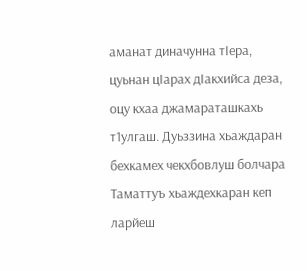аманат диначунна тIера, цуьнан цIарах дIакхийса деза, оцу кхаа джамараташкахь т1улгаш. Дуьззина хьаждаран бехкамех чекхбовлуш болчара Таматтуъ хьаждехкаран кеп ларйеш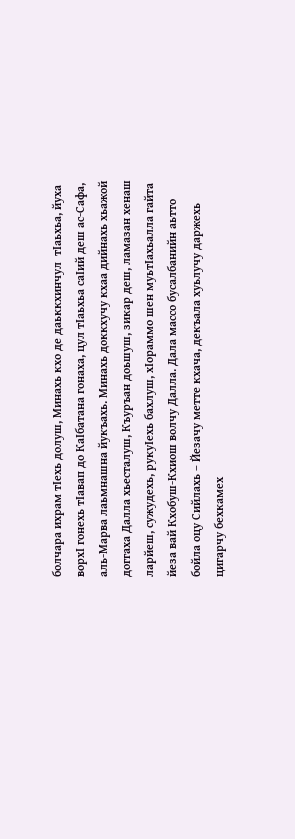болчара ихрам тIехь долуш, Минахь кхо де даьккхинчул  тIаьхьа, йуха ворхI гонехь тIавап до КаIбатана гонаха, цул тIаьхьа саIий деш ас-Сафа, аль-Марва лаьмнашна йукъахь. Минахь доккхучу кхаа дийнахь хьажой доггаха Далла хьесталуш, Къуръан доьшуш, зикар деш, ламазан хенаш ларйеш, сужудехь, рукуIехь бахлуш, хIораммо шен муьтIахьалла гайта йеза вай Кхобуш-Кхиош волчу Далла. Дала массо бусалбанийн аьтто бойла оцу Сийлахь – Йезачу метте кхача, декъала хуьлучу даржехь цигарчу бехкамех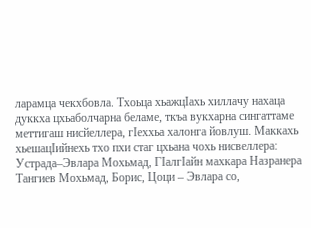ларамца чекхбовла. Тхоьца хьажцIахь хиллачу нахаца дуккха цхьаболчарна беламе, ткъа вукхарна сингаттаме меттигаш нисйеллера, гIеххьа халонга йовлуш. Маккахь хьешацIийнехь тхо пхи стаг цхьана чохь нисвеллера: Устрада–Эвлара Мохьмад, ГIалгIайн махкара Назранера Тангиев Мохьмад, Борис, Цоци – Эвлара со,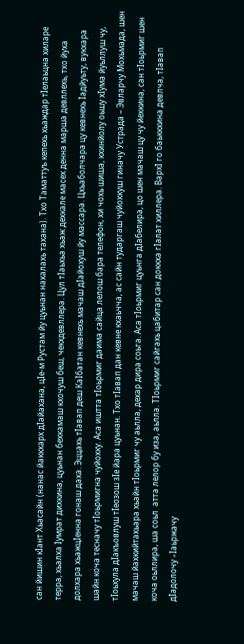сан йишин кIант Хьасайн (нанас йаккхарх дIайахана, цIе-м Рустам йу цуьнан нахалахь тахана). Тхо Таматтуъ кепехь хьаждар тIелаьцна хиларе терра, хьалха Iумрат дихкина, цуьнан бехкамаш кхочуш беш, чекхдевллера. Цул тIаьхьа хьаж дехкале масех денна марша девллехь, тхо йуха долхара хьажцIенна гонаш даха. Эццахь тIавап деш КаIбатан кевнехь мачаш дIайохуш йу массара. Цхьаболчара цу кевнехь Iадйуьту, вукхара шайн коча тесначу тIоьрмигна чуйохку. Аса иштта тIоьрмиг даима сайца лелош бара телефон, хи чохь шиша, кхинйолу оьшу хIума йуьллуш чу, тIоьхула дIакъовлуш тIеозош зIе йара цуьнан. Тхо тIавап дан кевне кхаьчча, ас сайн тударгаш чуйохкуш гиначу Устрада – Эвларчу Мохьмада, шен мачаш йахкийтахьара хьайн тIоьрмиг чу аьлла, дехар дира соьга. Аса тIоьрмиг цуьнга дIабелира, цо шен мачаш цу чу йехкина, сан тIоьрмиг шен коча оьллира, ша соьл  атта лелор бу иза, аьлла. ТIоьрмиг сайгахь цабитар сан доккха гIалат хиллера. ВархI го баьккхина девлча, тIавап дIадолочу «Iаьржачу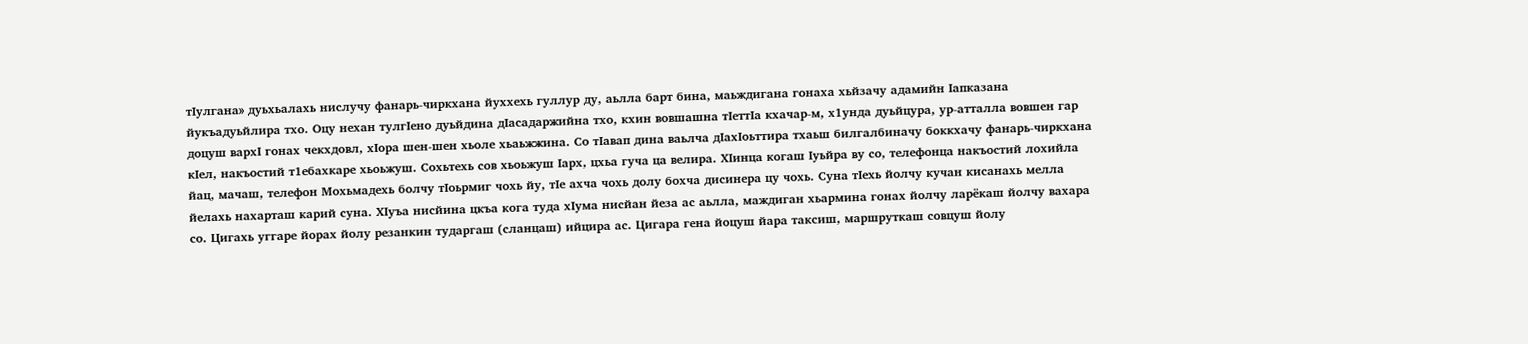тIулгана» дуьхьалахь нислучу фанарь-чиркхана йуххехь гуллур ду, аьлла барт бина, маьждигана гонаха хьйзачу адамийн Iапказана йукъадуьйлира тхо. Оцу нехан тулгIено дуьйдина дIасадаржийна тхо, кхин вовшашна тIеттIа кхачар-м, х1унда дуьйцура, ур-атталла вовшен гар доцуш вархI гонах чекхдовл, хIора шен-шен хьоле хьаьжжина. Со тIавап дина ваьлча дIахIоьттира тхаьш билгалбиначу боккхачу фанарь-чиркхана кIел, накъостий т1ебахкаре хьоьжуш. Сохьтехь сов хьоьжуш Iарх, цхьа гуча ца велира. ХIинца когаш Iуьйра ву со, телефонца накъостий лохийла йац, мачаш, телефон Мохьмадехь болчу тIоьрмиг чохь йу, тIе ахча чохь долу бохча дисинера цу чохь. Суна тIехь йолчу кучан кисанахь мелла йелахь нахарташ карий суна. ХIуъа нисйина цкъа кога туда хIума нисйан йеза ас аьлла, маждиган хьармина гонах йолчу ларёкаш йолчу вахара со. Цигахь уггаре йорах йолу резанкин тударгаш (сланцаш) ийцира ас. Цигара гена йоцуш йара таксиш, маршруткаш совцуш йолу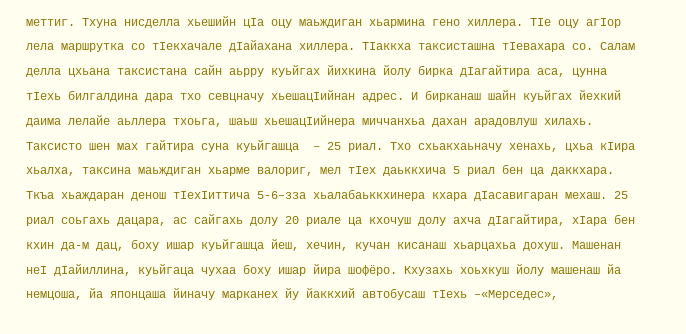меттиг. Тхуна нисделла хьешийн цIа оцу маьждиган хьармина гено хиллера. ТIе оцу агIор лела маршрутка со тIекхачале дIайахана хиллера. ТIаккха таксисташна тIевахара со. Салам делла цхьана таксистана сайн аьрру куьйгах йихкина йолу бирка дIагайтира аса, цунна тIехь билгалдина дара тхо севцначу хьешацIийнан адрес. И бирканаш шайн куьйгах йехкий даима лелайе аьллера тхоьга, шаьш хьешацIийнера миччанхьа дахан арадовлуш хилахь. Таксисто шен мах гайтира суна куьйгашца  – 25 риал. Тхо схьакхаьначу хенахь, цхьа кIира хьалха, таксина маьждиган хьарме валориг, мел тIех даьккхича 5 риал бен ца даккхара. Ткъа хьаждаран денош тIехIиттича 5-6–зза хьалабаьккхинера кхара дIасавигаран мехаш. 25 риал соьгахь дацара, ас сайгахь долу 20 риале ца кхочуш долу ахча дIагайтира, хIара бен кхин да-м дац, боху ишар куьйгашца йеш, хечин, кучан кисанаш хьарцахьа дохуш. Машенан неI дIайиллина, куьйгаца чухаа боху ишар йира шофёро. Кхузахь хоьхкуш йолу машенаш йа немцоша, йа японцаша йиначу марканех йу йаккхий автобусаш тIехь –«Мерседес»,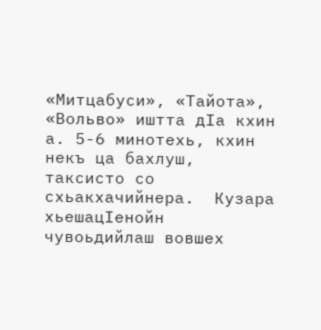«Митцабуси», «Тайота», «Вольво» иштта дIа кхин а. 5-6 минотехь, кхин некъ ца бахлуш, таксисто со схьакхачийнера.  Кузара хьешацIенойн чувоьдийлаш вовшех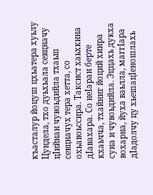къасталур йоцуш цхьатера хуьлу Цундела, тхо дуьхьала севцначу цIийнан чувоьдийла тхаьш севцначух тера хетта, со охьавоьссира. Таксист хаьхкина дIавахара. Со неIаран берте кхаьчча, тхайниг йоций хиира суна и чувоьдийла. Эццахь дукха вохарна, йуха ваьлла, маггIара дIадолчу цу хьешацIеношлахь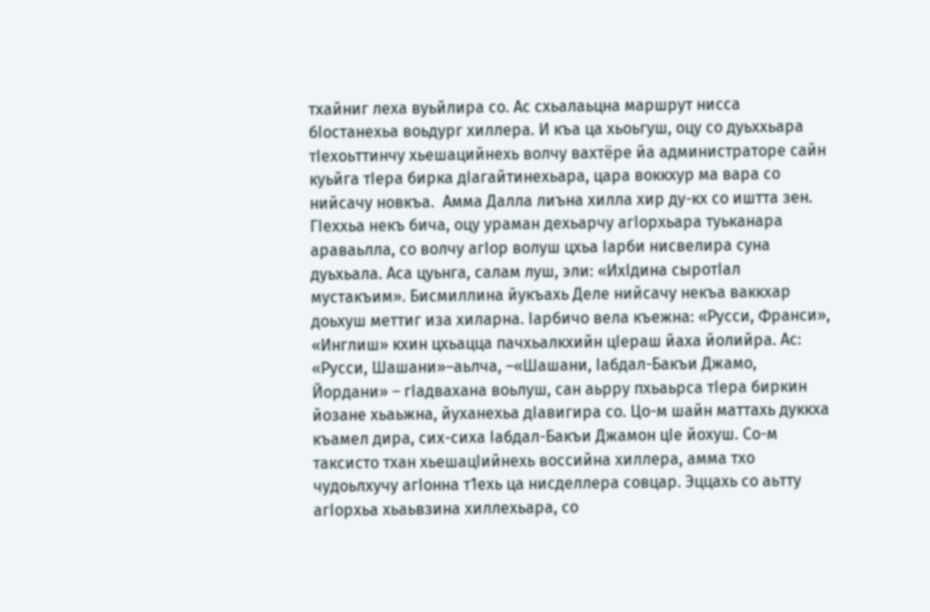тхайниг леха вуьйлира со. Ас схьалаьцна маршрут нисса бIостанехьа воьдург хиллера. И къа ца хьоьгуш, оцу со дуьххьара тIехоьттинчу хьешацийнехь волчу вахтёре йа администраторе сайн куьйга тIера бирка дIагайтинехьара, цара воккхур ма вара со нийсачу новкъа.  Амма Далла лиъна хилла хир ду-кх со иштта зен. ГIеххьа некъ бича, оцу ураман дехьарчу агIорхьара туьканара араваьлла, со волчу агIор волуш цхьа Iарби нисвелира суна дуьхьала. Аса цуьнга, салам луш, эли: «ИхIдина сыротIал мустакъим». Бисмиллина йукъахь Деле нийсачу некъа ваккхар доьхуш меттиг иза хиларна. Iарбичо вела къежна: «Русси, Франси», «Инглиш» кхин цхьацца пачхьалкхийн цIераш йаха йолийра. Ас: «Русси, Шашани»–аьлча, –«Шашани, Iабдал-Бакъи Джамо, Йордани» – гIадвахана воьлуш, сан аьрру пхьаьрса тIера биркин йозане хьаьжна, йуханехьа дIавигира со. Цо-м шайн маттахь дуккха къамел дира, сих-сиха Iабдал-Бакъи Джамон цIе йохуш. Со-м таксисто тхан хьешацIийнехь воссийна хиллера, амма тхо чудоьлхучу агIонна т1ехь ца нисделлера совцар. Эццахь со аьтту агIорхьа хьаьвзина хиллехьара, со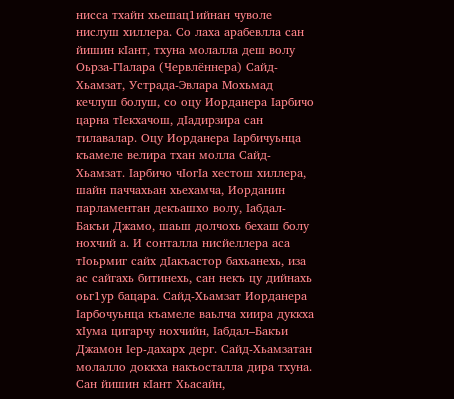нисса тхайн хьешац1ийнан чуволе нислуш хиллера. Со лаха арабевлла сан йишин кIант, тхуна молалла деш волу Оьрза-ГIалара (Червлённера) Сайд-Хьамзат, Устрада-Эвлара Мохьмад кечлуш болуш, со оцу Иорданера Iарбичо царна тIекхачош, дIадирзира сан тилавалар. Оцу Иорданера Iарбичуьнца къамеле велира тхан молла Сайд-Хьамзат. Iарбичо чIогIа хестош хиллера, шайн паччахьан хьехамча, Иорданин парламентан декъашхо волу, Iабдал-Бакъи Джамо, шаьш долчохь бехаш болу нохчий а. И сонталла нисйеллера аса тIоьрмиг сайх дIакъастор бахьанехь, иза ас сайгахь битинехь, сан некъ цу дийнахь оьг1ур бацара. Сайд-Хьамзат Иорданера Iарбочуьнца къамеле ваьлча хиира дуккха хIума цигарчу нохчийн, Iабдал–Бакъи Джамон Iер-дахарх дерг. Сайд-Хьамзатан молалло доккха накъосталла дира тхуна. Сан йишин кIант Хьасайн,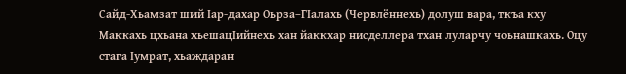Сайд-Хьамзат ший Iар-дахар Оьрза–ГIалахь (Червлённехь) долуш вара, ткъа кху Маккахь цхьана хьешацIийнехь хан йаккхар нисделлера тхан луларчу чоьнашкахь. Оцу стага Iумрат, хьаждаран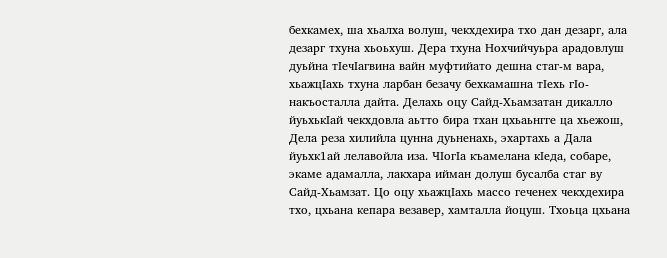бехкамех, ша хьалха волуш, чекхдехира тхо дан дезарг, ала дезарг тхуна хьоьхуш. Дера тхуна Нохчийчуьра арадовлуш дуьйна тIечIагвина вайн муфтийато дешна стаг-м вара, хьажцIахь тхуна ларбан безачу бехкамашна тIехь гIо-накъосталла дайта. Делахь оцу Сайд-Хьамзатан дикалло йуьхькIай чекхдовла аьтто бира тхан цхьаьнгге ца хьежош, Дела реза хилийла цунна дуьненахь, эхартахь а Дала йуьхк1ай лелавойла иза. ЧIогIа къамелана кIеда, собаре, экаме адамалла, лакхара ийман долуш бусалба стаг ву Сайд-Хьамзат. Цо оцу хьажцIахь массо геченех чекхдехира тхо, цхьана кепара везавер, хамталла йоцуш. Тхоьца цхьана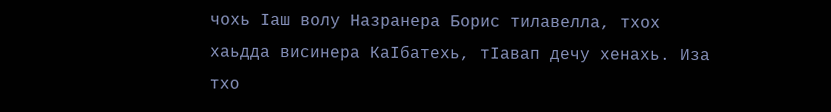чохь Iаш волу Назранера Борис тилавелла, тхох хаьдда висинера КаIбатехь, тIавап дечу хенахь. Иза тхо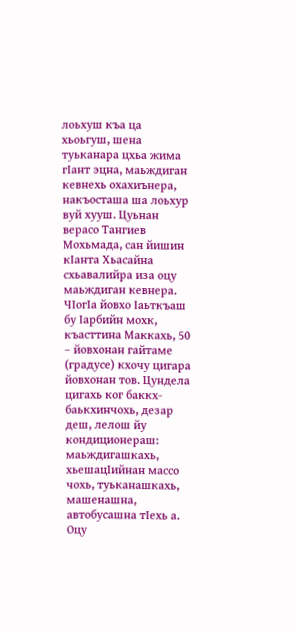лоьхуш къа ца хьоьгуш, шена туьканара цхьа жима гIант эцна, маьждиган кевнехь охахиънера, накъосташа ша лоьхур вуй хууш. Цуьнан верасо Тангиев Мохьмада, сан йишин кIанта Хьасайна схьавалийра иза оцу маьждиган кевнера. ЧIогIа йовхо Iаьткъаш бу Iарбийн мохк, къасттина Маккахь, 50 – йовхонан гайтаме (градусе) кхочу цигара йовхонан тов. Цундела цигахь ког баккх-баькхинчохь, дезар деш, лелош йу кондиционераш: маьждигашкахь, хьешацIийнан массо чохь, туьканашкахь, машенашна, автобусашна тIехь а. Оцу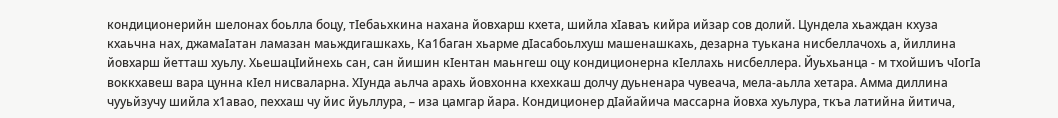кондиционерийн шелонах боьлла боцу, тIебаьхкина нахана йовхарш кхета, шийла хIаваъ кийра ийзар сов долий. Цундела хьаждан кхуза кхаьчна нах, джамаIатан ламазан маьждигашкахь, Ка1баган хьарме дIасабоьлхуш машенашкахь, дезарна туькана нисбеллачохь а, йиллина йовхарш йетташ хуьлу. ХьешацIийнехь сан, сан йишин кIентан маьнгеш оцу кондиционерна кIеллахь нисбеллера. Йуьхьанца - м тхойшиъ чIогIа воккхавеш вара цунна кIел нисваларна. ХIунда аьлча арахь йовхонна кхехкаш долчу дуьненара чувеача, мела-аьлла хетара. Амма диллина чууьйзучу шийла х1авао, пеххаш чу йис йуьллура, – иза цамгар йара. Кондиционер дIайайича массарна йовха хуьлура, ткъа латийна йитича,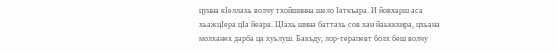цунна кIеллахь волчу тхойшинна шело Iаткъара. И йовхарш аса хьажцIера цIа йеара. ЦIахь шина баттахь сов хан йаьккхира, цхьана молханех дарба ца хуьлуш. Бакъду, лор-терапевт болх беш волчу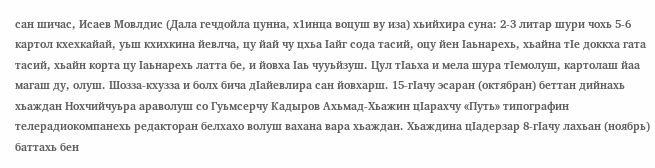сан шичас, Исаев Мовлдис (Дала гечдойла цунна, х1инца воцуш ву иза) хьийхира суна: 2-3 литар шури чохь 5-6 картол кхехкайай, уьш кхихкина йевлча, цу йай чу цхьа Iайг сода тасий, оцу йен Iаьнарехь, хьайна тIе доккха гата тасий, хьайн корта цу Iаьнарехь латта бе, и йовха Iаь чууьйзуш. Цул тIаьха и мела шура тIемолуш, картолаш йаа магаш ду, олуш. Шозза-кхузза и болх бича дIайевлира сан йовхарш. 15-гIачу эсаран (октябран) беттан дийнахь хьаждан Нохчийчуьра араволуш со Гуьмсерчу Кадыров Ахьмад-Хьажин цIарахчу «Путь» типографин телерадиокомпанехь редакторан белхахо волуш вахана вара хьаждан. Хьаждина цIадерзар 8-гIачу лахьан (ноябрь) баттахь бен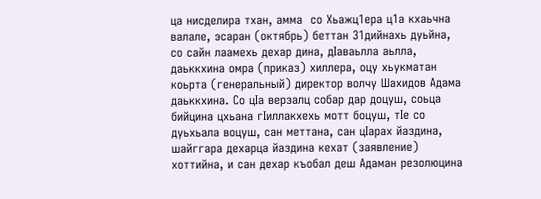ца нисделира тхан, амма  со Хьажц1ера ц1а кхаьчна валале, эсаран (октябрь) беттан 31дийнахь дуьйна, со сайн лаамехь дехар дина, дIаваьлла аьлла, даьккхина омра (приказ) хиллера, оцу хьукматан коьрта (генеральный) директор волчу Шахидов Адама даьккхина. Со цIа верзалц собар дар доцуш, соьца бийцина цхьана гIиллакхехь мотт боцуш, тIе со дуьхьала воцуш, сан меттана, сан цIарах йаздина, шайггара дехарца йаздина кехат (заявление) хоттийна, и сан дехар къобал деш Адаман резолюцина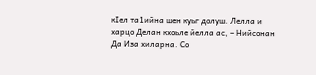кIел та1ийна шен куьг долуш. Лелла и харцо Делан кхоьле йелла ас, – Нийсонан Да Иза хиларна. Со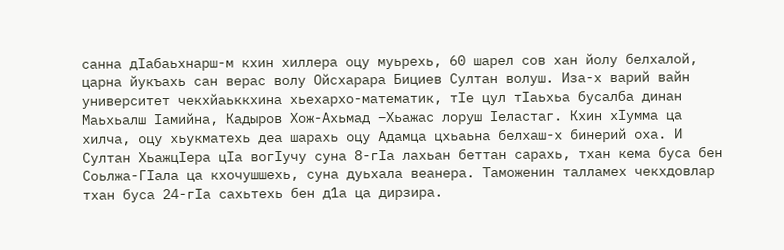санна дIабаьхнарш-м кхин хиллера оцу муьрехь, 60 шарел сов хан йолу белхалой, царна йукъахь сан верас волу Ойсхарара Бициев Султан волуш. Иза-х варий вайн университет чекхйаьккхина хьехархо-математик, тIе цул тIаьхьа бусалба динан Маьхьалш Iамийна, Кадыров Хож-Ахьмад –Хьажас лоруш Iеластаг. Кхин хIумма ца хилча, оцу хьукматехь деа шарахь оцу Адамца цхьаьна белхаш-х бинерий оха. И Султан ХьажцIера цIа вогIучу суна 8-гIа лахьан беттан сарахь, тхан кема буса бен Соьлжа-ГIала ца кхочушшехь, суна дуьхала веанера. Таможенин талламех чекхдовлар тхан буса 24-гIа сахьтехь бен д1а ца дирзира.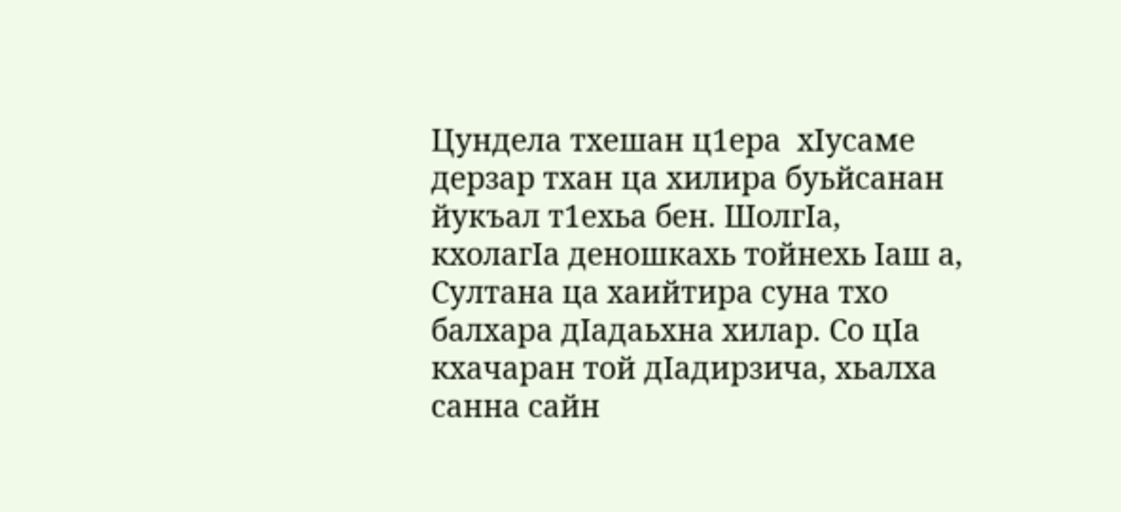Цундела тхешан ц1ера  хIусаме дерзар тхан ца хилира буьйсанан йукъал т1ехьа бен. ШолгIа, кхолагIа деношкахь тойнехь Iаш а, Султана ца хаийтира суна тхо балхара дIадаьхна хилар. Со цIа кхачаран той дIадирзича, хьалха санна сайн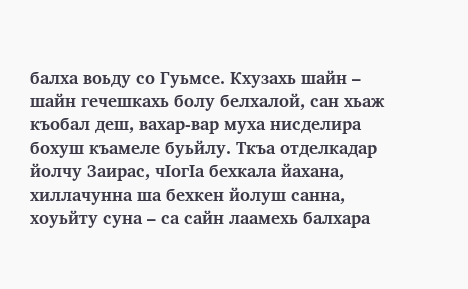балха воьду со Гуьмсе. Кхузахь шайн – шайн гечешкахь болу белхалой, сан хьаж къобал деш, вахар-вар муха нисделира бохуш къамеле буьйлу. Ткъа отделкадар йолчу Заирас, чIогIа бехкала йахана, хиллачунна ша бехкен йолуш санна, хоуьйту суна – са сайн лаамехь балхара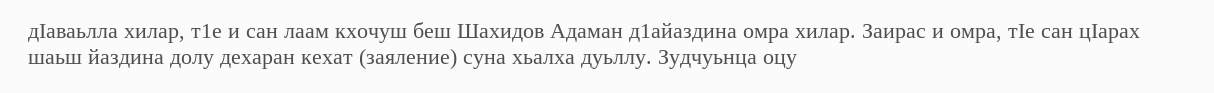дIаваьлла хилар, т1е и сан лаам кхочуш беш Шахидов Адаман д1айаздина омра хилар. Заирас и омра, тIе сан цIарах шаьш йаздина долу дехаран кехат (заяление) суна хьалха дуьллу. Зудчуьнца оцу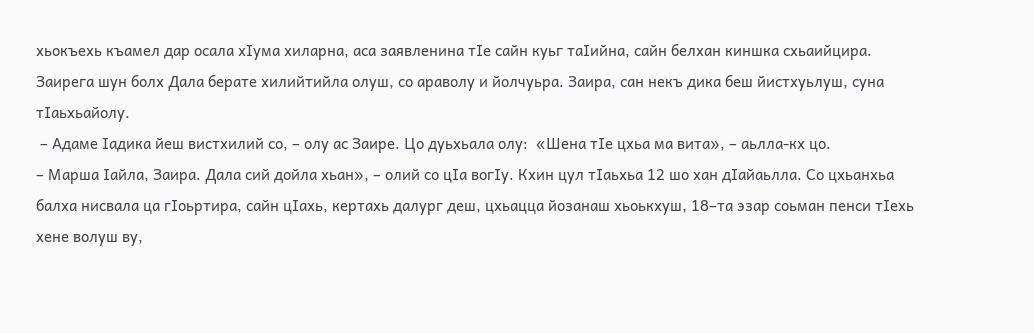хьокъехь къамел дар осала хIума хиларна, аса заявленина тIе сайн куьг таIийна, сайн белхан киншка схьаийцира. Заирега шун болх Дала берате хилийтийла олуш, со араволу и йолчуьра. Заира, сан некъ дика беш йистхуьлуш, суна тIаьхьайолу.
 – Адаме Iадика йеш вистхилий со, – олу ас Заире. Цо дуьхьала олу:  «Шена тIе цхьа ма вита», – аьлла-кх цо.
– Марша Iайла, Заира. Дала сий дойла хьан», – олий со цIа вогIу. Кхин цул тIаьхьа 12 шо хан дIайаьлла. Со цхьанхьа балха нисвала ца гIоьртира, сайн цIахь, кертахь далург деш, цхьацца йозанаш хьоькхуш, 18–та эзар соьман пенси тIехь хене волуш ву,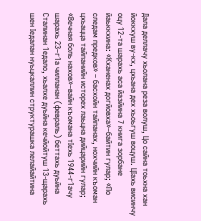Дала деллачу хьолана реза волуш, Цо сайна тоьхна хан йоккхуш ву-кх, цхьана дех хьоьгуш воцуш. ЦIахь висинчу оцу 12-та шарахь аса йазйина 7 книга зорбане йаьккхина: «Кханенах догйовха»–байтин гулар; «По следам предков» – басхойн тайпанах, нохчийн къоман цхьацца тайпанийн исторех лаьцна дийцарийн гулар; «Вечная боль нахов»–вайн къомана тIехь 1944-г1ачу шарахь 23–г1а чилланан (февраль) беттахь дуьйна Сталинан 1едало, хьалхе дуьйна кечйойтуш 13-щарахь шен Iедалан нуьцкаллин структурашка лелайайтина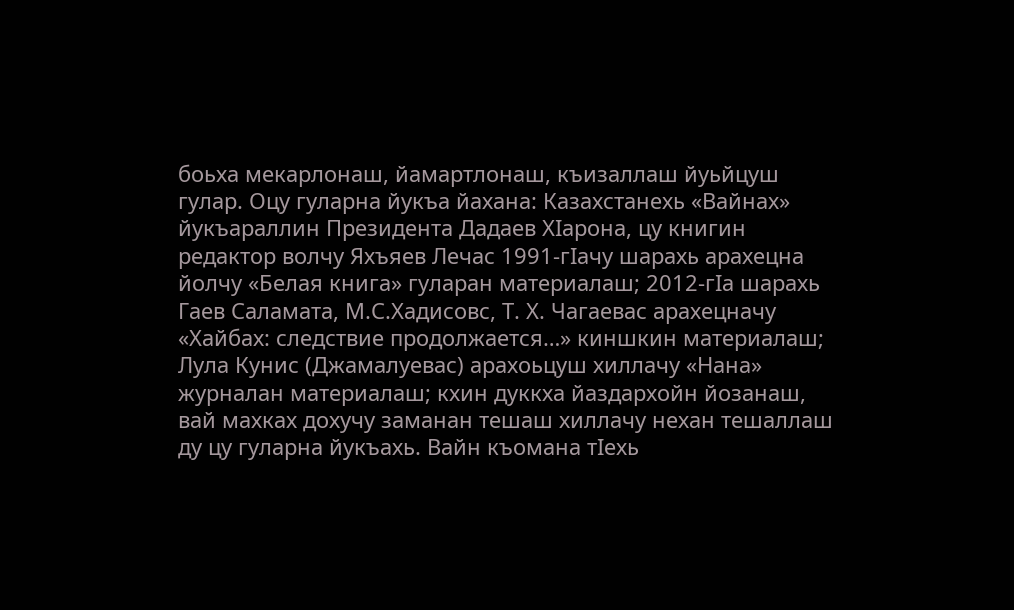боьха мекарлонаш, йамартлонаш, къизаллаш йуьйцуш гулар. Оцу гуларна йукъа йахана: Казахстанехь «Вайнах» йукъараллин Президента Дадаев ХIарона, цу книгин редактор волчу Яхъяев Лечас 1991-гIачу шарахь арахецна йолчу «Белая книга» гуларан материалаш; 2012-гIа шарахь Гаев Саламата, М.С.Хадисовс, Т. Х. Чагаевас арахецначу «Хайбах: следствие продолжается…» киншкин материалаш; Лула Кунис (Джамалуевас) арахоьцуш хиллачу «Нана» журналан материалаш; кхин дуккха йаздархойн йозанаш, вай махках дохучу заманан тешаш хиллачу нехан тешаллаш ду цу гуларна йукъахь. Вайн къомана тIехь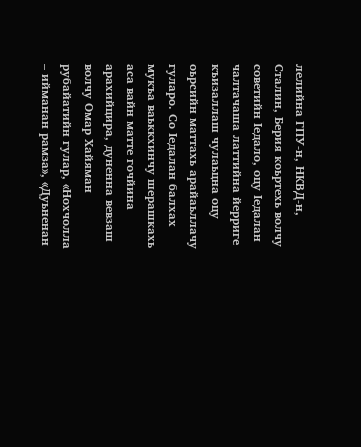лелийна ГПУ-н, НКВД-н, Сталин, Берия коьртехь волчу советийн Iедало, оцу Iедалан чалтачаша латтийна йерриге къизаллаш чулаьцна оцу оьрсийн маттахь арайаьллачу гуларо. Со Iедалан балхах мукъа ваьккхинчу шерашкахь аса вайн матте гочйина арахийцира, дуненна вевзаш волчу Омар Хайяман рубайатийн гулар, «Нохчолла – ийманан рамза», «Дуьненан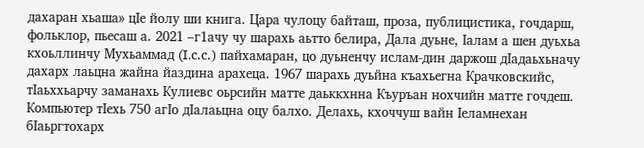дахаран хьаша» цIе йолу ши книга. Цара чулоцу байташ, проза, публицистика, гочдарш, фольклор, пьесаш а. 2021 –г1ачу чу шарахь аьтто белира, Дала дуьне, Iалам а шен дуьхьа кхоьллинчу Мухьаммад (I.с.с.) пайхамаран, цо дуьненчу ислам-дин даржош дIадаьхьначу дахарх лаьцна жайна йаздина арахеца. 1967 шарахь дуьйна къахьегна Крачковскийс, тIаьххьарчу заманахь Кулиевс оьрсийн матте даьккхнна Къуръан нохчийн матте гочдеш. Компьютер тIехь 750 агIо дIалаьцна оцу балхо. Делахь, кхоччуш вайн Iеламнехан бIаьргтохарх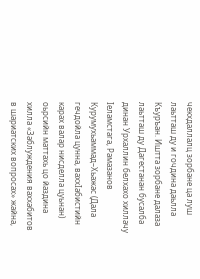чекхдаллалц зорбане ца луш лаьтташ ду и гочдина даьлла Къуръан. Иштта зорбане далаза лаьтташ ду Дагестанан бусалба динан Урхаллин белхахо хиллачу Iеламстага, Рамазанов Курумухьаммад–Хьажас (Дала гечдойла цунна, ваххIабистийн карах валар нисделла цуьнан) оьрсийн маттахь цо йаздина хилла «Заблуждения ваххабитов в шариатских вопросах» жайна,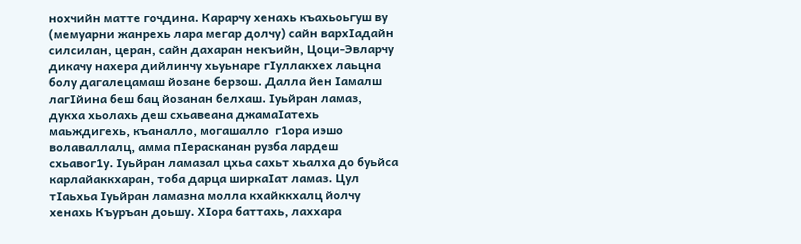нохчийн матте гочдина. Карарчу хенахь къахьоьгуш ву (мемуарни жанрехь лара мегар долчу) сайн вархIадайн силсилан, церан, сайн дахаран некъийн, Цоци-Эвларчу дикачу нахера дийлинчу хьуьнаре гIуллакхех лаьцна болу дагалецамаш йозане берзош. Далла йен Iамалш лагIйина беш бац йозанан белхаш. Iуьйран ламаз, дукха хьолахь деш схьавеана джамаIатехь маьждигехь, къаналло, могашалло  г1ора иэшо волаваллалц, амма пIерасканан рузба лардеш схьавог1у. Iуьйран ламазал цхьа сахьт хьалха до буьйса карлайаккхаран, тоба дарца ширкаIат ламаз. Цул тIаьхьа Iуьйран ламазна молла кхайккхалц йолчу хенахь Къуръан доьшу. ХIора баттахь, лаххара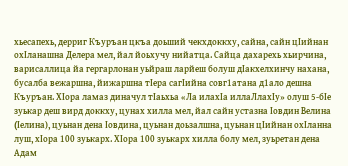хьесапехь, дерриг Къуръан цкъа доьший чекхдоккху, сайна, сайн цIийнан охIланашна Делера мел, йал йоьхучу нийатца. Сайца дахарехь хьирчина, варисаллица йа гергарлонан уьйраш ларйеш болуш дIакхелхинчу нахана, бусалба вежаршна, йижаршна тIера сагIийна совг1атана д1ало дешна Къуръан. ХIора ламаз диначул тIаьхьа «Ла илахIа иллаЛлахIу» олуш 5-бIе зуькар деш вирд доккху, цунах хилла мел, йал сайн устазна Iовдин Велина (Iелина), цуьнан дена Iовдина, цуьнан доьзалшна, цуьнан цIийнан охIланна луш, хIора 100 зуькарх. ХIора 100 зуькарх хилла болу мел, зуьретан дена Адам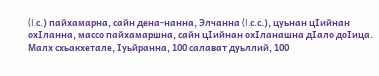(I.с.) пайхамарна, сайн дена-нанна, Элчанна (I.с.с.), цуьнан цIийнан охIланна, массо пайхамаршна, сайн цIийнан охIланашна дIало доIица. Малх схьакхетале, Iуьйранна, 100 салават дуьллий, 100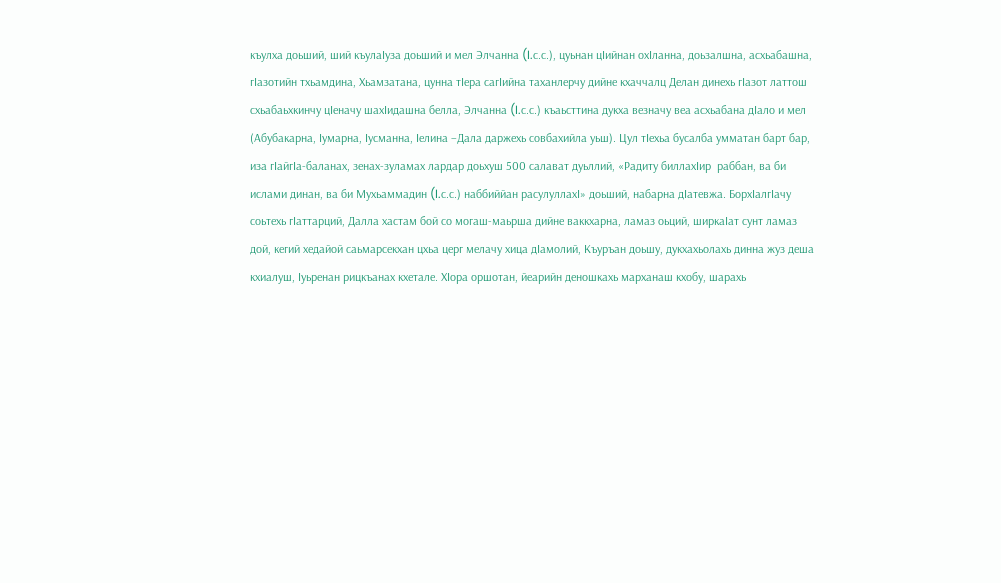къулха доьший, ший къулаIуза доьший и мел Элчанна (I.с.с.), цуьнан цIийнан охIланна, доьзалшна, асхьабашна, гIазотийн тхьамдина, Хьамзатана, цунна тIера сагIийна таханлерчу дийне кхаччалц Делан динехь гIазот латтош схьабаьхкинчу цIеначу шахIидашна белла, Элчанна (I.с.с.) къаьсттина дукха везначу веа асхьабана дIало и мел (Абубакарна, Iумарна, Iусманна, Iелина –Дала даржехь совбахийла уьш). Цул тIехьа бусалба умматан барт бар, иза гIайгIа-баланах, зенах-зуламах лардар доьхуш 500 салават дуьллий, «Радиту биллахIир  раббан, ва би ислами динан, ва би Мухьаммадин (I.с.с.) наббиййан расулуллахI» доьший, набарна дIатевжа. БорхIалгIачу соьтехь гIаттарций, Далла хастам бой со могаш-маьрша дийне ваккхарна, ламаз оьций, ширкаIат сунт ламаз дой, кегий хедайой саьмарсекхан цхьа церг мелачу хица дIамолий, Къуръан доьшу, дукхахьолахь динна жуз деша кхиалуш, Iуьренан рицкъанах кхетале. ХIора оршотан, йеарийн деношкахь марханаш кхобу, шарахь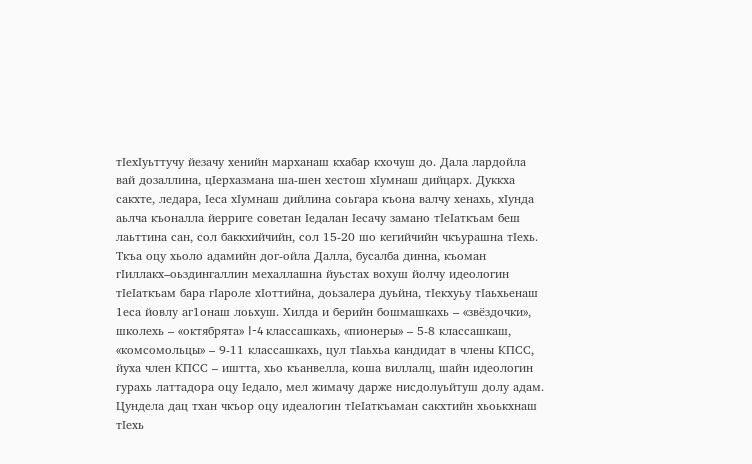тIехIуьттучу йезачу хенийн марханаш кхабар кхочуш до. Дала лардойла вай дозаллина, цIерхазмана ша-шен хестош хIумнаш дийцарх. Дуккха сакхте, ледара, Iеса хIумнаш дийлина соьгара къона валчу хенахь, хIунда аьлча къоналла йерриге советан Iедалан Iесачу замано тIеIаткъам беш лаьттина сан, сол баккхийчийн, сол 15-20 шо кегийчийн чкъурашна тIехь. Ткъа оцу хьоло адамийн дог-ойла Далла, бусалба динна, къоман гIиллакх–оьздингаллин мехаллашна йуьстах вохуш йолчу идеологин тIеIаткъам бара гIароле хIоттийна, доьзалера дуьйна, тIекхуьу тIаьхьенаш 1еса йовлу аг1онаш лоьхуш. Хилда и берийн бошмашкахь – «звёздочки», школехь – «октябрята» I-4 классашкахь, «пионеры» – 5-8 классашкаш, «комсомольцы» – 9-11 классашкахь, цул тIаьхьа кандидат в члены КПСС, йуха член КПСС – иштта, хьо къанвелла, коша виллалц, шайн идеологин гурахь латтадора оцу Iедало, мел жимачу дарже нисдолуьйтуш долу адам. Цундела дац тхан чкъор оцу идеалогин тIеIаткъаман сакхтийн хьоькхнаш тIехь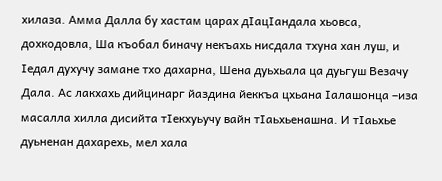хилаза. Амма Далла бу хастам царах дIацIандала хьовса, дохкодовла, Ша къобал биначу некъахь нисдала тхуна хан луш, и Iедал духучу замане тхо дахарна, Шена дуьхьала ца дуьгуш Везачу Дала. Ас лакхахь дийцинарг йаздина йеккъа цхьана Iалашонца –иза масалла хилла дисийта тIекхуьучу вайн тIаьхьенашна. И тIаьхье дуьненан дахарехь, мел хала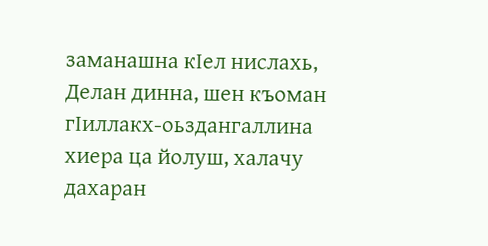заманашна кIел нислахь, Делан динна, шен къоман гIиллакх-оьздангаллина хиера ца йолуш, халачу дахаран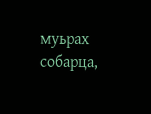муьрах собарца,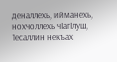деналлехь, ийманехь, нохчоллехь чIагIлуш, 1есаллин некъах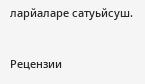ларйаларе сатуьйсуш.


Рецензии